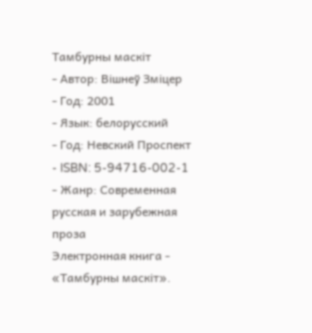Тамбурны маскіт
- Автор: Вішнеў Зміцер
- Год: 2001
- Язык: белорусский
- Год: Невский Проспект
- ISBN: 5-94716-002-1
- Жанр: Современная русская и зарубежная проза
Электронная книга - «Тамбурны маскіт».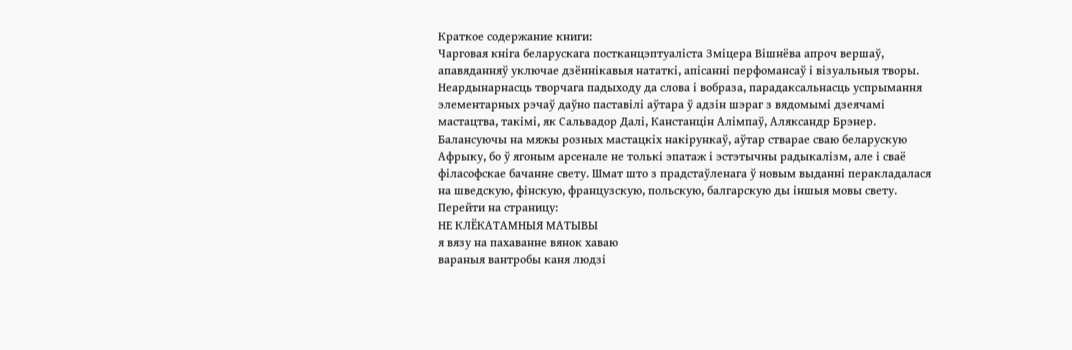Краткое содержание книги:
Чарговая кніга беларускага постканцэптуаліста Зміцера Вішнёва апроч вершаў, апавяданняў уключае дзённікавыя нататкі, апісанні перфомансаў і візуальныя творы. Неардынарнасць творчага падыходу да слова і вобраза, парадаксальнасць успрымання элементарных рэчаў даўно паставілі аўтара ў адзін шэраг з вядомымі дзеячамі мастацтва, такімі, як Сальвадор Далі, Канстанцін Алімпаў, Аляксандр Брэнер. Балансуючы на мяжы розных мастацкіх накірункаў, аўтар стварае сваю беларускую Афрыку, бо ў ягоным арсенале не толькі эпатаж і эстэтычны радыкалізм, але і сваё філасофскае бачанне свету. Шмат што з прадстаўленага ў новым выданні перакладалася на шведскую, фінскую, французскую, польскую, балгарскую ды іншыя мовы свету.
Перейти на страницу:
НЕ КЛЁКАТАМНЫЯ МАТЫВЫ
я вязу на пахаванне вянок хаваю
вараныя вантробы каня людзі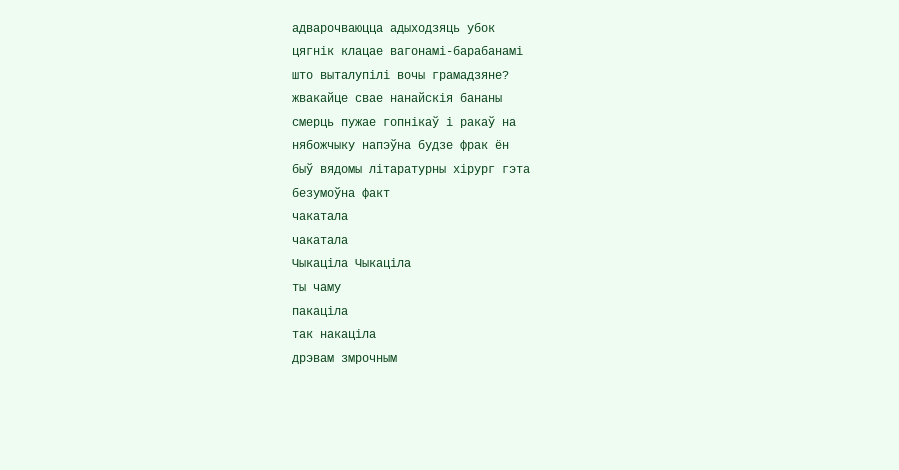адварочваюцца адыходзяць убок
цягнік клацае вагонамі-барабанамі
што выталупілі вочы грамадзяне?
жвакайце свае нанайскія бананы
смерць пужае гопнікаў і ракаў на
нябожчыку напэўна будзе фрак ён
быў вядомы літаратурны хірург гэта
безумоўна факт
чакатала
чакатала
Чыкаціла Чыкаціла
ты чаму
пакаціла
так накаціла
дрэвам змрочным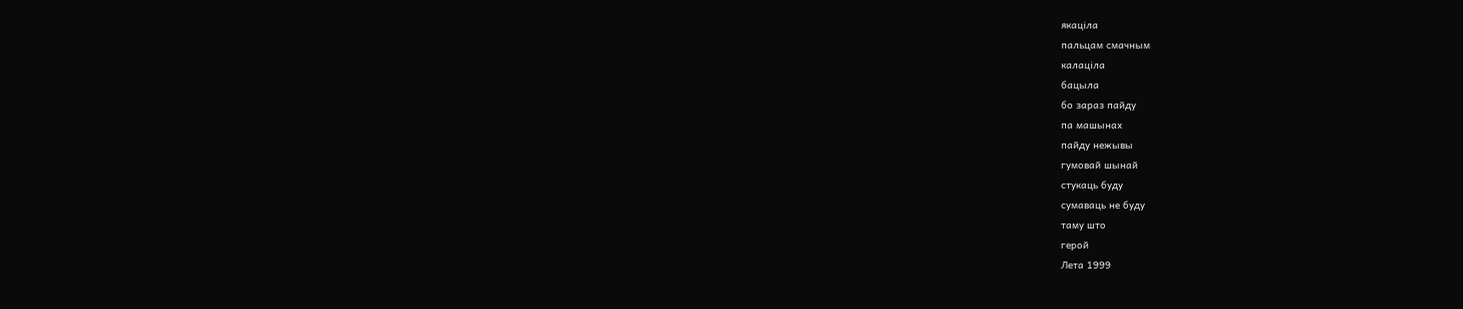якаціла
пальцам смачным
калаціла
бацыла
бо зараз пайду
па машынах
пайду нежывы
гумовай шынай
стукаць буду
сумаваць не буду
таму што
герой
Лета 1999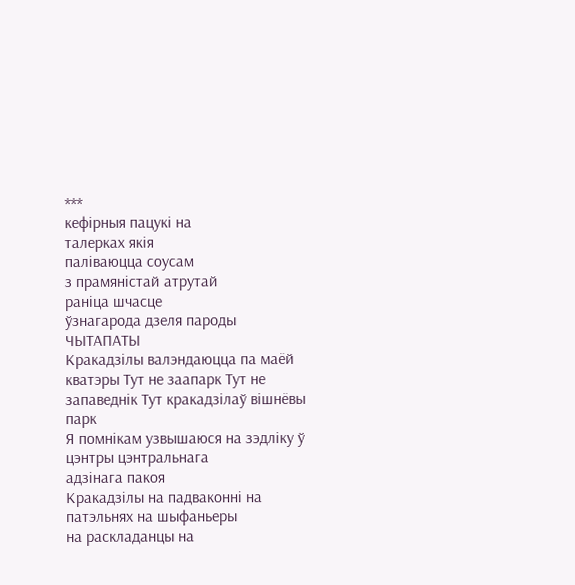***
кефірныя пацукі на
талерках якія
паліваюцца соусам
з прамяністай атрутай
раніца шчасце
ўзнагарода дзеля пароды
ЧЫТАПАТЫ
Кракадзілы валэндаюцца па маёй
кватэры Тут не заапарк Тут не
запаведнік Тут кракадзілаў вішнёвы
парк
Я помнікам узвышаюся на зэдліку ў
цэнтры цэнтральнага
адзінага пакоя
Кракадзілы на падваконні на
патэльнях на шыфаньеры
на раскладанцы на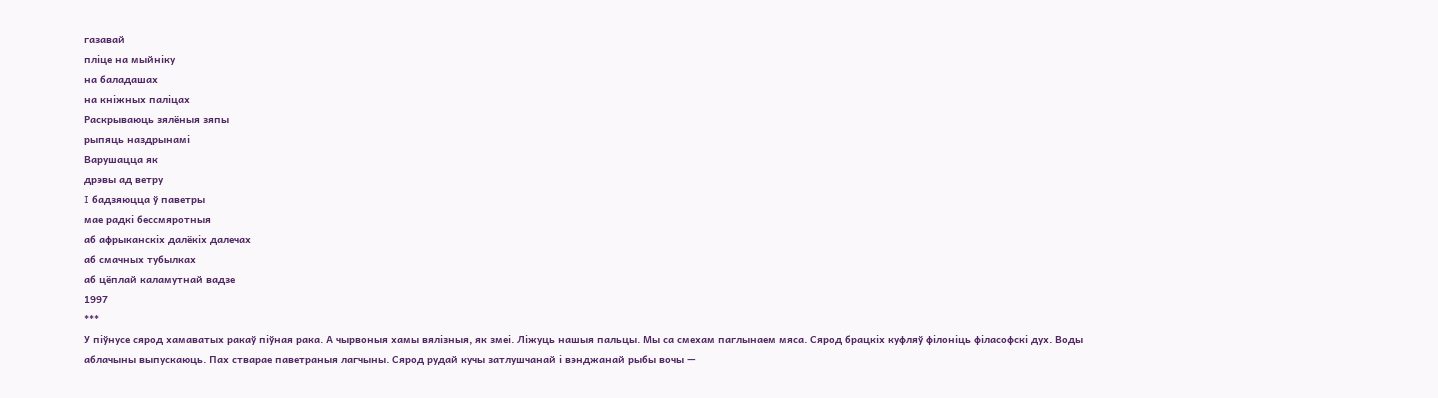газавай
пліце на мыйніку
на баладашах
на кніжных паліцах
Раскрываюць зялёныя зяпы
рыпяць наздрынамі
Варушацца як
дрэвы ад ветру
I бадзяюцца ў паветры
мае радкі бессмяротныя
аб афрыканскіх далёкіх далечах
аб смачных тубылках
аб цёплай каламутнай вадзе
1997
***
У піўнусе сярод хамаватых ракаў піўная рака. А чырвоныя хамы вялізныя, як змеі. Ліжуць нашыя пальцы. Мы са смехам паглынаем мяса. Сярод брацкіх куфляў філоніць філасофскі дух. Воды аблачыны выпускаюць. Пах стварае паветраныя лагчыны. Сярод рудай кучы затлушчанай і вэнджанай рыбы вочы —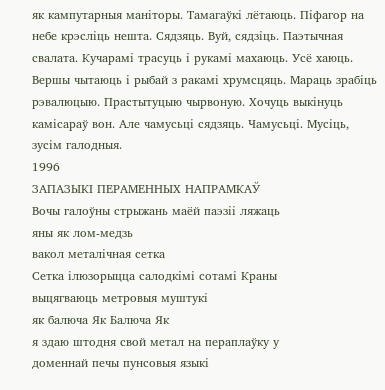як кампутарныя маніторы. Тамагаўкі лётаюць. Піфагор на небе крэсліць нешта. Сядзяць. Вуй, сядзіць. Паэтычная свалата. Кучарамі трасуць і рукамі махаюць. Усё хаюць. Вершы чытаюць і рыбай з ракамі хрумсцяць. Мараць зрабіць рэвалюцыю. Прастытуцыю чырвоную. Хочуць выкінуць камісараў вон. Але чамусьці сядзяць. Чамусьці. Мусіць, зусім галодныя.
1996
ЗАПАЗЫКІ ПЕРАМЕННЫХ НАПРАМКАЎ
Вочы галоўны стрыжань маёй паэзіі ляжаць
яны як лом-медзь
вакол металічная сетка
Сетка ілюзорыцца салодкімі сотамі Краны
выцягваюць метровыя муштукі
як балюча Як Балюча Як
я здаю штодня свой метал на пераплаўку у
доменнай печы пунсовыя языкі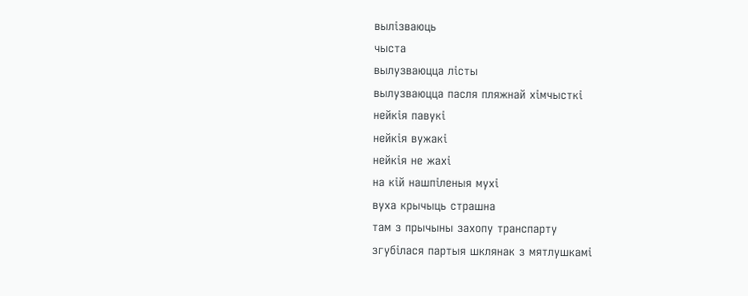вылізваюць
чыста
вылузваюцца лісты
вылузваюцца пасля пляжнай хімчысткі
нейкія павукі
нейкія вужакі
нейкія не жахі
на кій нашпіленыя мухі
вуха крычыць страшна
там з прычыны захопу транспарту
згубілася партыя шклянак з мятлушкамі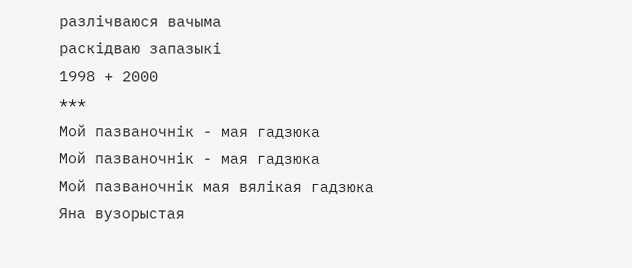разлічваюся вачыма
раскідваю запазыкі
1998 + 2000
***
Мой пазваночнік - мая гадзюка
Мой пазваночнік - мая гадзюка
Мой пазваночнік мая вялікая гадзюка
Яна вузорыстая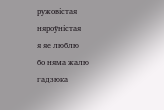ружовістая няроўністая
я яе люблю
бо няма жалю
гадзюка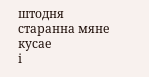штодня старанна мяне кусае
і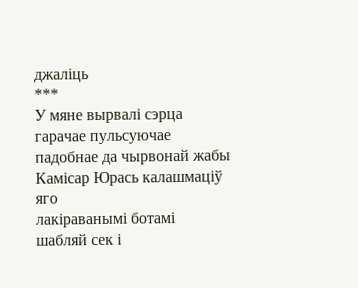джаліць
***
У мяне вырвалі сэрца
гарачае пульсуючае
падобнае да чырвонай жабы
Камісар Юрась калашмаціў яго
лакіраванымі ботамі
шабляй сек і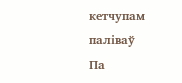кетчупам
паліваў
Па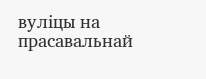вуліцы на прасавальнай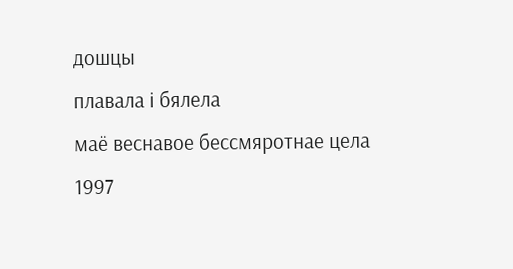дошцы
плавала і бялела
маё веснавое бессмяротнае цела
1997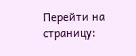Перейти на страницу: